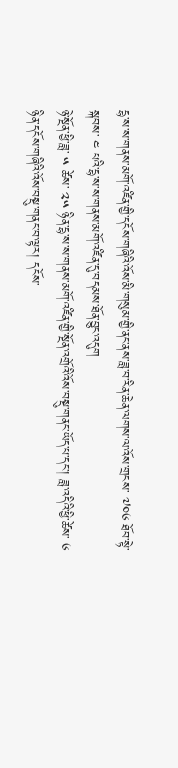དྷ་ས་ས་གནས་མགོ་འཛིན་གྱི་དངོས་གཞིའི་འོས་མི་གསུམ་གྱི་ནང་ནས་ཟླ་བ་རིན་ཆེན་ལགས་ལ་འོས་གྲངས་ ༧༠༦ ཐོབ་སྟེ་སྐབས་ ༤ པའི་དྷ་ས་ས་གནས་མགོ་འཛིན་དུ་བདམས་ཐོན་བྱུང་འདུག
ཉེ་སྔོན་ཕྱི་ཟླ་ ༥ ཚེས་ ༢༥ ཉིན་དྷ་ས་ས་གནས་མགོ་འཛིན་གྱི་སྔོན་འགྲོའི་འོས་བསྡུ་གནང་ཡོད་པ་དང་། ཟླ་འདིའི་ཕྱི་ཚེས་ ༦ ཉིན་དངོས་གཞིའི་འོས་བསྡུ་གནང་བ་ལྟར། དངོས་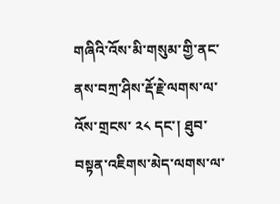གཞིའི་འོས་མི་གསུམ་གྱི་ནང་ནས་བཀྲ་ཤིས་རྡོ་རྗེ་ལགས་ལ་འོས་གྲངས་ ༢༨ དང་། ཐུབ་བསྟན་འཇིགས་མེད་ལགས་ལ་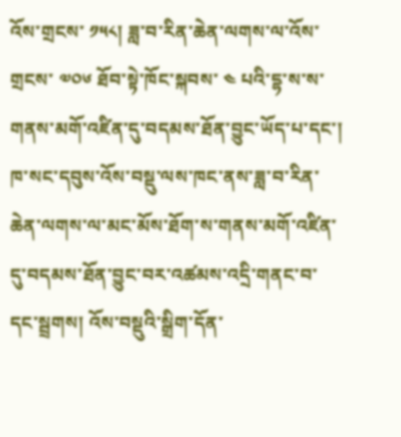འོས་གྲངས་ ༡༥༨། ཟླ་བ་རིན་ཆེན་ལགས་ལ་འོས་གྲངས་ ༧༠༦ ཐོབ་སྟེ་ཁོང་སྐབས་ ༤ པའི་དྷ་ས་ས་གནས་མགོ་འཛིན་དུ་བདམས་ཐོན་བྱུང་ཡོད་པ་དང་། ཁ་སང་དབུས་འོས་བསྡུ་ལས་ཁང་ནས་ཟླ་བ་རིན་ཆེན་ལགས་ལ་མང་མོས་ཐོག་ས་གནས་མགོ་འཛིན་དུ་བདམས་ཐོན་བྱུང་བར་འཚམས་འདྲི་གནང་བ་དང་སྦྲགས། འོས་བསྡུའི་སྒྲིག་དོན་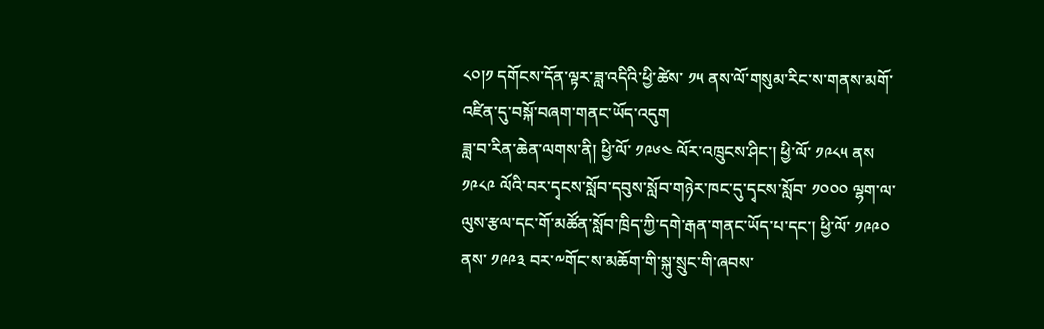༨༠།༡ དགོངས་དོན་ལྟར་ཟླ་འདིའི་ཕྱི་ཚེས་ ༡༥ ནས་ལོ་གསུམ་རིང་ས་གནས་མགོ་འཛིན་དུ་བསྐོ་བཞག་གནང་ཡོད་འདུག
ཟླ་བ་རིན་ཆེན་ལགས་ནི། ཕྱི་ལོ་ ༡༩༦༤ ལོར་འཁྲུངས་ཤིང་། ཕྱི་ལོ་ ༡༩༨༥ ནས ༡༩༨༩ ལོའི་བར་དྭངས་སློབ་དབུས་སློབ་གཉེར་ཁང་དུ་དྭངས་སློབ་ ༡༠༠༠ ལྷག་ལ་ལུས་རྩལ་དང་གོ་མཚོན་སློབ་ཁྲིད་ཀྱི་དགེ་རྒན་གནང་ཡོད་པ་དང་། ཕྱི་ལོ་ ༡༩༩༠ ནས་ ༡༩༩༣ བར་༸གོང་ས་མཆོག་གི་སྐུ་སྲུང་གི་ཞབས་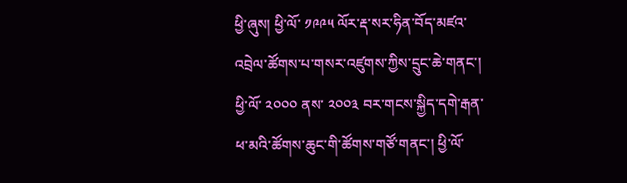ཕྱི་ཞུས། ཕྱི་ལོ་ ༡༩༩༥ ལོར་རྡ་སར་ཧིན་བོད་མཛའ་འབྲེལ་ཚོགས་པ་གསར་འཛུགས་ཀྱིས་དྲུང་ཆེ་གནང་། ཕྱི་ལོ་ ༢༠༠༠ ནས་ ༢༠༠༣ བར་གངས་སྐྱིད་དགེ་རྒན་ཕ་མའི་ཚོགས་ཆུང་གི་ཚོགས་གཙོ་གནང་། ཕྱི་ལོ་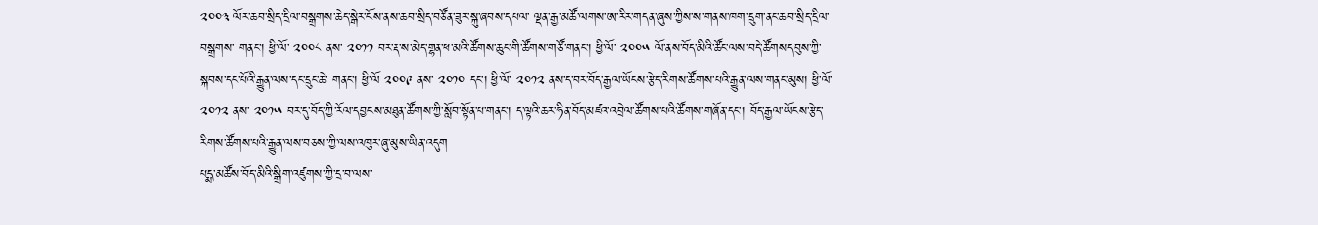༢༠༠༣ ལོར་ཆབ་སྲིད་དྲིལ་བསྒྲགས་ཆེད་སྒེར་ངོས་ནས་ཆབ་སྲིད་བཙོན་ཟུར་སྐུ་ཞབས་དཔལ་ ལྡན་རྒྱ་མཚོ་ལགས་ཨ་རིར་གདན་ཞུས་ཀྱིས་ས་གནས་ཁག་དྲུག་ནང་ཆབ་སྲིད་དྲིལ་བསྒྲགས་ གནང་། ཕྱི་ལོ་ ༢༠༠༨ ནས་ ༢༠༡༡ བར་རྡ་ས་མེད་གྷན་ཕ་མའི་ཚོགས་ཆུང་གི་ཚོགས་གཙོ་གནང་། ཕྱི་ལོ་ ༢༠༠༥ ལོ་ནས་བོད་མིའི་ཚོང་ལས་བདེ་ཚོགསདབུས་ཀྱི་སྐབས་དང་པོའི་རྒྱུན་ལས་དང་དྲུང་ཆེ་ གནང་། ཕྱི་ལོ ༢༠༠༩ ནས་ ༢༠༡༠ དང་། ཕྱི་ལོ་ ༢༠༡༢ ནས་ད་བར་བོད་རྒྱལ་ཡོངས་རྩེད་རིགས་ཚོགས་པའི་རྒྱུན་ལས་གནང་མུས། ཕྱི་ལོ་ ༢༠༡༢ ནས་ ༢༠༡༥ བར་དུ་བོད་ཀྱི་རོལ་དབྱངས་མཐུན་ཚོགས་ཀྱི་སློབ་སྟོན་པ་གནང་། ད་ལྟའི་ཆར་ཧིན་བོད་མཛའ་འབྲེལ་ཚོགས་པའི་ཚོགས་གཞོན་དང་། བོད་རྒྱལ་ཡོངས་རྩེད་རིགས་ཚོགས་པའི་རྒྱུན་ལས་བཅས་ཀྱི་ལས་འཁུར་ཞུ་མུས་ཡིན་འདུག
པདྨ་མཚོས་བོད་མིའི་སྒྲིག་འཛུགས་ཀྱི་དྲ་བ་ལས་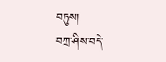བཏུས།
བཀྲ་ཤིས་བདེ་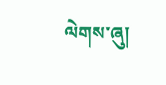ལེགས་ཞུ།